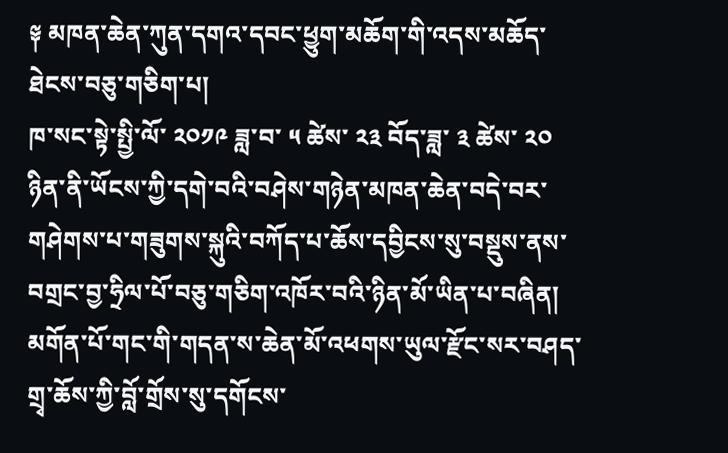༈ མཁན་ཆེན་ཀུན་དགའ་དབང་ཕྱུག་མཆོག་གི་འདས་མཆོད་ཐེངས་བཅུ་གཅིག་པ།
ཁ་སང་སྟེ་སྤྱི་ལོ་ ༢༠༡༩ ཟླ་བ་ ༥ ཚེས་ ༢༣ བོད་ཟླ་ ༣ ཚེས་ ༢༠ ཉིན་ནི་ཡོངས་ཀྱི་དགེ་བའི་བཤེས་གཉེན་མཁན་ཆེན་བདེ་བར་གཤེགས་པ་གཟུགས་སྐུའི་བཀོད་པ་ཆོས་དབྱིངས་སུ་བསྡུས་ནས་བགྲང་བྱ་ཧྲིལ་པོ་བཅུ་གཅིག་འཁོར་བའི་ཉིན་མོ་ཡིན་པ་བཞིན། མགོན་པོ་གང་གི་གདན་ས་ཆེན་མོ་འཕགས་ཡུལ་རྫོང་སར་བཤད་གྲྭ་ཆོས་ཀྱི་བློ་གྲོས་སུ་དགོངས་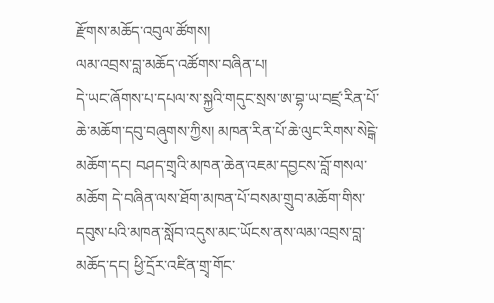རྫོགས་མཆོད་འབུལ་ཚོགས།
ལམ་འབྲས་བླ་མཆོད་འཚོགས་བཞིན་པ།
དེ་ཡང་ཞོགས་པ་དཔལ་ས་སྐྱའི་གདུང་སྲས་ཨ་བྷ་ཡ་བཛྲ་རིན་པོ་ཆེ་མཆོག་དབུ་བཞུགས་ཀྱིས། མཁན་རིན་པོ་ཆེ་ལུང་རིགས་སེངྒེ་མཆོག་དང། བཤད་གྲྭའི་མཁན་ཆེན་འཇམ་དབྱངས་བློ་གསལ་མཆོག དེ་བཞིན་ལས་ཐོག་མཁན་པོ་བསམ་གྲུབ་མཆོག་གིས་དབུས་པའི་མཁན་སློབ་འདུས་མང་ཡོངས་ནས་ལམ་འབྲས་བླ་མཆོད་དང། ཕྱི་དྲོར་འཛིན་གྲྭ་གོང་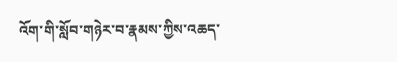འོག་གི་སློབ་གཉེར་བ་རྣམས་ཀྱིས་འཆད་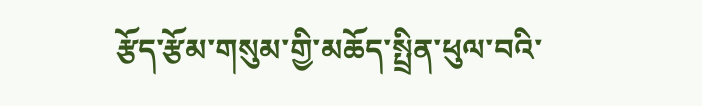རྩོད་རྩོམ་གསུམ་གྱི་མཆོད་སྤྲིན་ཕུལ་བའི་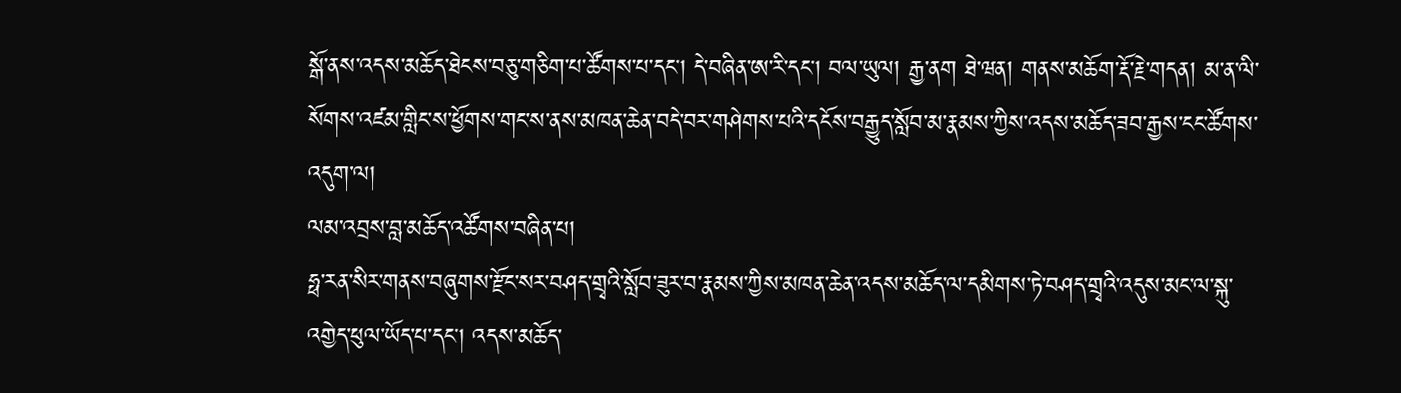སྒོ་ནས་འདས་མཆོད་ཐེངས་བཅུ་གཅིག་པ་ཚོགས་པ་དང། དེ་བཞིན་ཨ་རི་དང། བལ་ཡུལ། རྒྱ་ནག ཐེ་ཝན། གནས་མཆོག་རྡོ་རྗེ་གདན། མ་ན་ལི་སོགས་འཛམ་གླིང་ས་ཕྱོགས་གང་ས་ནས་མཁན་ཆེན་བདེ་བར་གཤེགས་པའི་དངོས་བརྒྱུད་སློབ་མ་རྣམས་ཀྱིས་འདས་མཆོད་ཟབ་རྒྱས་ངང་ཚོགས་འདུག་ལ།
ལམ་འབྲས་བླ་མཆོད་འཚོགས་བཞིན་པ།
ཧྥ་རན་སིར་གནས་བཞུགས་རྫོང་སར་བཤད་གྲྭའི་སློབ་ཟུར་བ་རྣམས་ཀྱིས་མཁན་ཆེན་འདས་མཆོད་ལ་དམིགས་ཏེ་བཤད་གྲྭའི་འདུས་མང་ལ་སྐུ་འགྱེད་ཕུལ་ཡོད་པ་དང། འདས་མཆོད་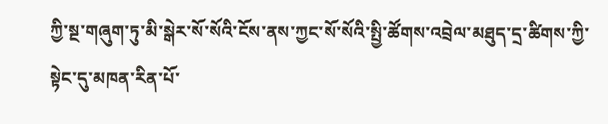ཀྱི་སྔ་གཞུག་ཏུ་མི་སྒེར་སོ་སོའི་ངོས་ནས་ཀྱང་སོ་སོའི་སྤྱི་ཚོགས་འབྲེལ་མཐུད་དྲ་ཚིགས་ཀྱི་སྟེང་དུ་མཁན་རིན་པོ་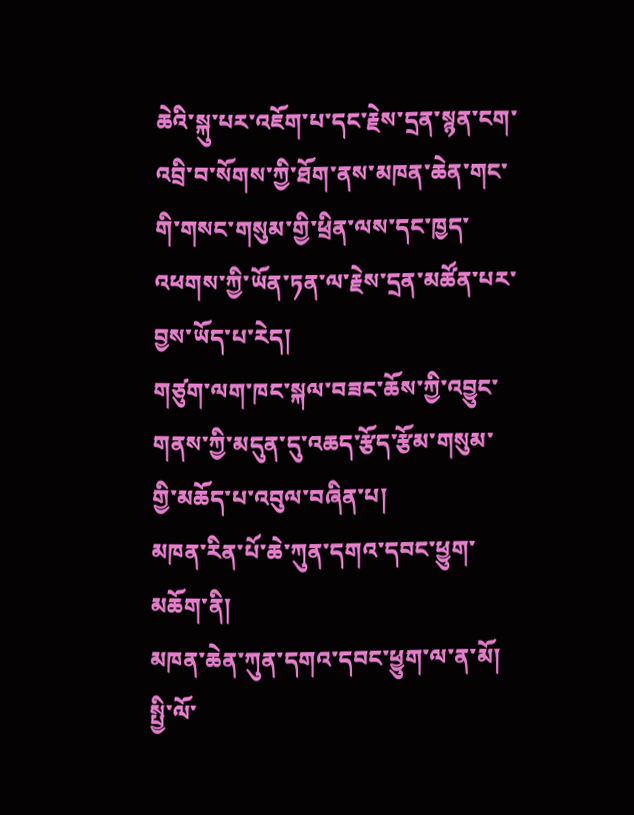ཆེའི་སྐུ་པར་འཇོག་པ་དང་རྗེས་དྲན་སྙན་ངག་འབྲི་བ་སོགས་ཀྱི་ཐོག་ནས་མཁན་ཆེན་གང་གི་གསང་གསུམ་གྱི་ཕྲིན་ལས་དང་ཁྱད་འཕགས་ཀྱི་ཡོན་ཏན་ལ་རྗེས་དྲན་མཚོན་པར་བྱས་ཡོད་པ་རེད།
གཙུག་ལག་ཁང་སྐལ་བཟང་ཆོས་ཀྱི་འབྱུང་གནས་ཀྱི་མདུན་དུ་འཆད་རྩོད་རྩོམ་གསུམ་གྱི་མཆོད་པ་འབུལ་བཞིན་པ།
མཁན་རིན་པོ་ཆེ་ཀུན་དགའ་དབང་ཕྱུག་མཆོག་ནི།
མཁན་ཆེན་ཀུན་དགའ་དབང་ཕྱུག་ལ་ན་མོ།
སྤྱི་ལོ་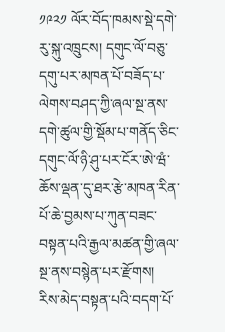༡༩༢༡ ལོར་བོད་ཁམས་སྡེ་དགེ་རུ་སྐུ་འཁྲུངས། དགུང་ལོ་བཅུ་དགུ་པར་མཁན་པོ་བཟོད་པ་ལེགས་བཤད་ཀྱི་ཞལ་སྔ་ནས་དགེ་ཚུལ་གྱི་སྡོམ་པ་གནོད་ཅིང་དགུང་ལོ་ཉི་ཤུ་པར་ངོར་ཨེ་ཝཾ་ཆོས་ལྡན་དུ་ཐར་རྩེ་མཁན་རིན་པོ་ཆེ་བྱམས་པ་ཀུན་བཟང་བསྟན་པའི་རྒྱལ་མཚན་གྱི་ཞལ་སྔ་ནས་བསྙེན་པར་རྫོགས།
རིས་མེད་བསྟན་པའི་བདག་པོ་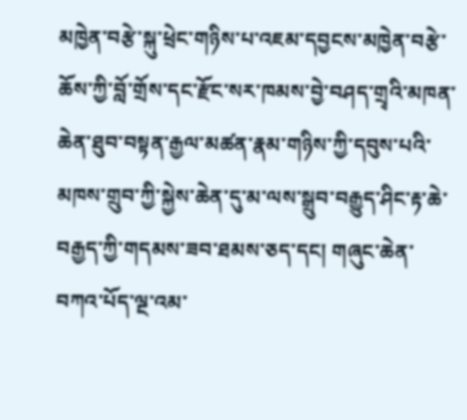མཁྱེན་བརྩེ་སྐུ་ཕྲེང་གཉིས་པ་འཇམ་དབྱངས་མཁྱེན་བརྩེ་ཆོས་ཀྱི་བློ་གྲོས་དང་རྫོང་སར་ཁམས་བྱེ་བཤད་གྲྭའི་མཁན་ཆེན་ཐུབ་བསྟན་རྒྱལ་མཚན་རྣམ་གཉིས་ཀྱི་དབུས་པའི་མཁས་གྲུབ་ཀྱི་སྐྱེས་ཆེན་དུ་མ་ལས་སྒྲུབ་བརྒྱུད་ཤིང་རྟ་ཆེ་བརྒྱད་ཀྱི་གདམས་ཟབ་ཐམས་ཅད་དང། གཞུང་ཆེན་བཀའ་པོད་ལྔ་འམ་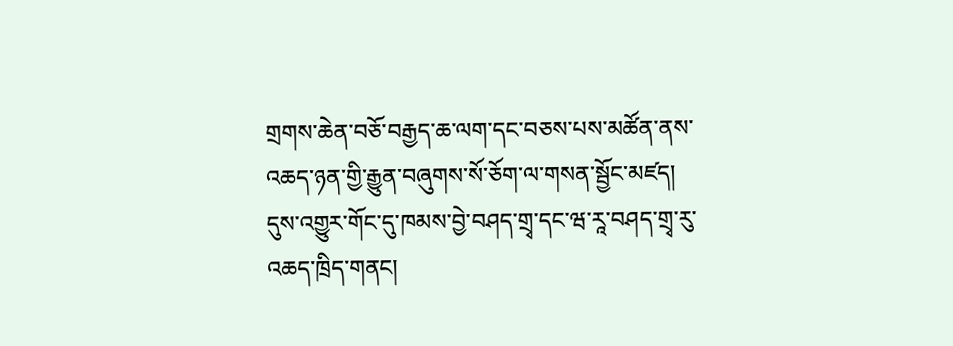གྲགས་ཆེན་བཅོ་བརྒྱད་ཆ་ལག་དང་བཅས་པས་མཚོན་ནས་འཆད་ཉན་གྱི་རྒྱུན་བཞུགས་སོ་ཅོག་ལ་གསན་སྦྱོང་མཛད། དུས་འགྱུར་གོང་དུ་ཁམས་བྱེ་བཤད་གྲྭ་དང་ཝ་རཱ་བཤད་གྲྭ་རུ་འཆད་ཁྲིད་གནང།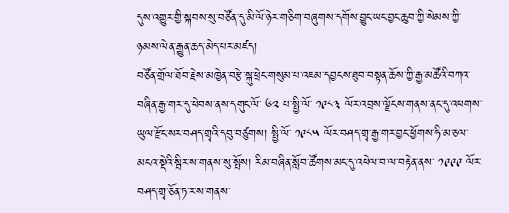དུས་འགྱུར་གྱི་སྐབས་སུ་བཙོན་དུ་མི་ལོ་ཉེར་གཅིག་བཞུགས་དགོས་བྱུང་ཡང་བྱང་ཆུབ་ཀྱི་སེམས་ཀྱི་ཉམས་ལེན་རྒྱུན་ཆད་མེད་པར་མཛད།
བཙོན་གྲོལ་ཐོབ་རྗེས་མཁྱེན་བརྩེ་སྐུ་ཕྲེང་གསུམ་པ་འཇམ་དབྱངས་ཐུབ་བསྟན་ཆོས་ཀྱི་རྒྱ་མཚོའི་བཀའ་བཞིན་རྒྱ་གར་དུ་ཕེབས་ནས་དགུང་ལོ་ ༦༢ པ་སྤྱི་ལོ་ ༡༩༨༣ ལོར་འབྲས་ལྗོངས་གནས་ནང་དུ་འཕགས་ཡུལ་རྫོང་སར་བཤད་གྲྭའི་དབུ་བཙུགས། སྤྱི་ལོ་ ༡༩༨༥ ལོར་བཤད་གྲྭ་རྒྱ་གར་བྱང་ཕྱོགས་ཧི་མ་ཅལ་མངའ་སྡེའི་སྦིར་ས་གནས་སུ་སྤོས། རིམ་བཞིན་སློབ་ཚོགས་མང་དུ་འཕེལ་བ་ལ་བརྟེན་ནས་ ༡༩༩༩ ལོར་བཤད་གྲྭ་ཅོན་ཏ་ར་ས་གནས་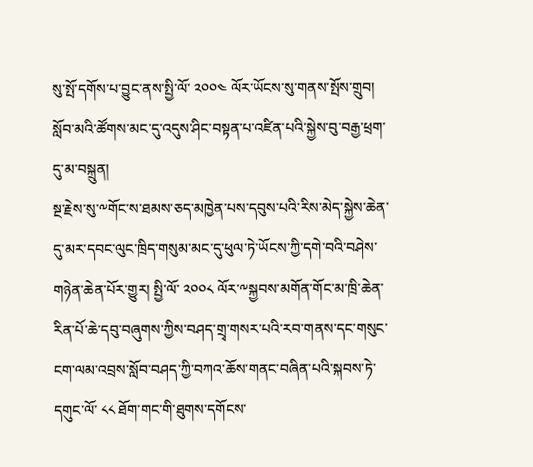སུ་སྤོ་དགོས་པ་བྱུང་ནས་སྤྱི་ལོ་ ༢༠༠༤ ལོར་ཡོངས་སུ་གནས་སྤོས་གྲུབ། སློབ་མའི་ཚོགས་མང་དུ་འདུས་ཤིང་བསྟན་པ་འཛིན་པའི་སྐྱེས་བུ་བརྒྱ་ཕྲག་དུ་མ་བསྐྲུན།
སྔ་རྗེས་སུ་༸གོང་ས་ཐམས་ཅད་མཁྱེན་པས་དབུས་པའི་རིས་མེད་སྐྱེས་ཆེན་དུ་མར་དབང་ལུང་ཁྲིད་གསུམ་མང་དུ་ཕུལ་ཏེ་ཡོངས་ཀྱི་དགེ་བའི་བཤེས་གཉེན་ཆེན་པོར་གྱུར། སྤྱི་ལོ་ ༢༠༠༨ ལོར་༸སྐྱབས་མགོན་གོང་མ་ཁྲི་ཆེན་རིན་པོ་ཆེ་དབུ་བཞུགས་ཀྱིས་བཤད་གྲྭ་གསར་པའི་རབ་གནས་དང་གསུང་ངག་ལམ་འབྲས་སློབ་བཤད་ཀྱི་བཀའ་ཆོས་གནང་བཞིན་པའི་སྐབས་ཏེ་དགུང་ལོ་ ༨༨ ཐོག་གང་གི་ཐུགས་དགོངས་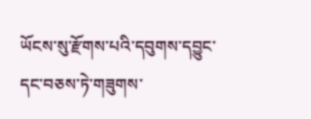ཡོངས་སུ་རྫོགས་པའི་དབུགས་དབྱུང་དང་བཅས་ཏེ་གཟུགས་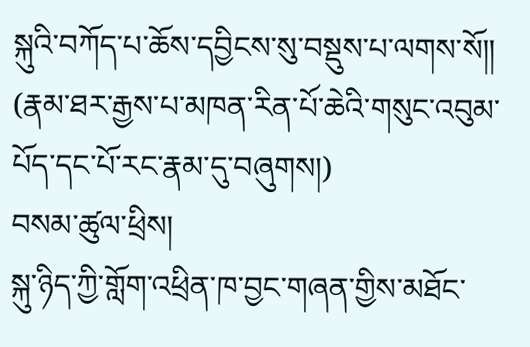སྐུའི་བཀོད་པ་ཆོས་དབྱིངས་སུ་བསྡུས་པ་ལགས་སོ།། (རྣམ་ཐར་རྒྱས་པ་མཁན་རིན་པོ་ཆེའི་གསུང་འབུམ་པོད་དང་པོ་རང་རྣམ་དུ་བཞུགས།)
བསམ་ཚུལ་ཕྲིས།
སྐུ་ཉིད་ཀྱི་གློག་འཕྲིན་ཁ་བྱང་གཞན་གྱིས་མཐོང་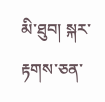མི་ཐུབ། སྐར་རྟགས་ཅན་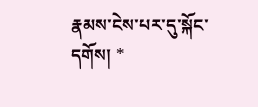རྣམས་ངེས་པར་དུ་སྐོང་དགོས། *